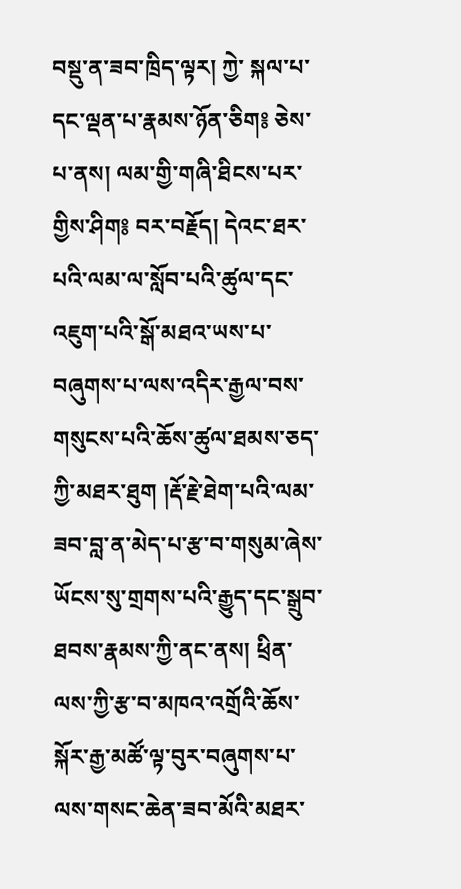བསྡུ་ན་ཟབ་ཁྲིད་ལྟར། ཀྱེ་ སྐལ་པ་དང་ལྡན་པ་རྣམས་ཉོན་ཅིག༔ ཅེས་པ་ནས། ལམ་གྱི་གཞི་ཐིངས་པར་གྱིས་ཤིག༔ བར་བརྗོད། དེའང་ཐར་པའི་ལམ་ལ་སློབ་པའི་ཚུལ་དང་འཇུག་པའི་སྒོ་མཐའ་ཡས་པ་བཞུགས་པ་ལས་འདིར་རྒྱལ་བས་གསུངས་པའི་ཆོས་ཚུལ་ཐམས་ཅད་ཀྱི་མཐར་ཐུག །རྡོ་རྗེ་ཐེག་པའི་ལམ་ཟབ་བླ་ན་མེད་པ་རྩ་བ་གསུམ་ཞེས་ཡོངས་སུ་གྲགས་པའི་རྒྱུད་དང་སྒྲུབ་ཐབས་རྣམས་ཀྱི་ནང་ནས། ཕྲིན་ལས་ཀྱི་རྩ་བ་མཁའ་འགྲོའི་ཆོས་སྐོར་རྒྱ་མཚོ་ལྟ་བུར་བཞུགས་པ་ལས་གསང་ཆེན་ཟབ་མོའི་མཐར་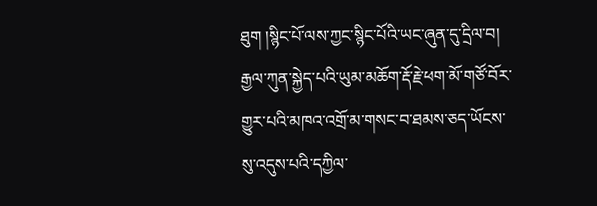ཐུག །སྙིང་པོ་ལས་ཀྱང་སྙིང་པོའི་ཡང་ཞུན་དུ་དྲིལ་བ། རྒྱལ་ཀུན་སྐྱེད་པའི་ཡུམ་མཆོག་རྡོ་རྗེ་ཕག་མོ་གཙོ་བོར་གྱུར་པའི་མཁའ་འགྲོ་མ་གསང་བ་ཐམས་ཅད་ཡོངས་སུ་འདུས་པའི་དཀྱིལ་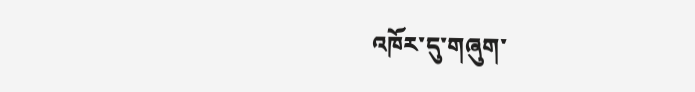འཁོར་དུ་གཞུག་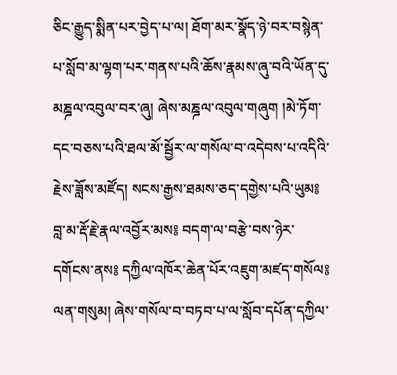ཅིང་རྒྱུད་སྨིན་པར་བྱེད་པ་ལ། ཐོག་མར་སྣོད་ཉེ་བར་བསྙེན་པ་སློབ་མ་ལྷག་པར་གནས་པའི་ཆོས་རྣམས་ཞུ་བའི་ཡོན་དུ་མཎྜལ་འབུལ་བར་ཞུ། ཞེས་མཎྜལ་འབུལ་གཞུག །མེ་ཏོག་དང་བཅས་པའི་ཐལ་མོ་སྦྱོར་ལ་གསོལ་བ་འདེབས་པ་འདིའི་རྗེས་ཟློས་མཛོད། སངས་རྒྱས་ཐམས་ཅད་དགྱེས་པའི་ཡུམ༔ བླ་མ་རྡོ་རྗེ་རྣལ་འབྱོར་མས༔ བདག་ལ་བརྩེ་བས་ཉེར་དགོངས་ནས༔ དཀྱིལ་འཁོར་ཆེན་པོར་འཇུག་མཛད་གསོལ༔ ལན་གསུམ། ཞེས་གསོལ་བ་བཏབ་པ་ལ་སློབ་དཔོན་དཀྱིལ་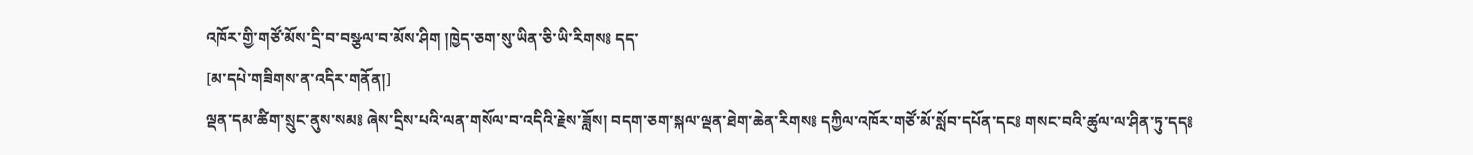འཁོར་གྱི་གཙོ་མོས་དྲི་བ་བསྩལ་བ་མོས་ཤིག །ཁྱེད་ཅག་སུ་ཡིན་ཅི་ཡི་རིགས༔ དད་
[མ་དཔེ་གཟིགས་ན་འདིར་གནོན།]
ལྡན་དམ་ཚིག་སྲུང་ནུས་སམ༔ ཞེས་དྲིས་པའི་ལན་གསོལ་བ་འདིའི་རྗེས་ཟློས། བདག་ཅག་སྐལ་ལྡན་ཐེག་ཆེན་རིགས༔ དཀྱིལ་འཁོར་གཙོ་མོ་སློབ་དཔོན་དང༔ གསང་བའི་ཚུལ་ལ་ཤིན་ཏུ་དད༔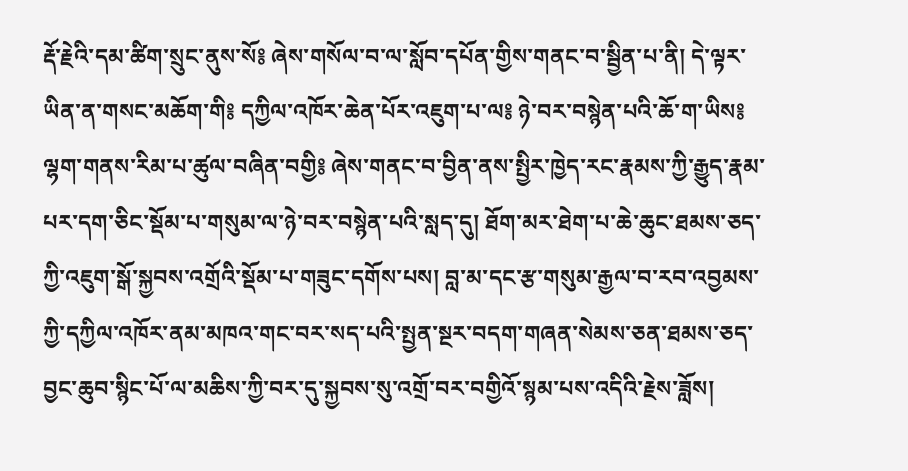རྡོ་རྗེའི་དམ་ཚིག་སྲུང་ནུས་སོ༔ ཞེས་གསོལ་བ་ལ་སློབ་དཔོན་གྱིས་གནང་བ་སྦྱིན་པ་ནི། དེ་ལྟར་ཡིན་ན་གསང་མཆོག་གི༔ དཀྱིལ་འཁོར་ཆེན་པོར་འཇུག་པ་ལ༔ ཉེ་བར་བསྙེན་པའི་ཆོ་ག་ཡིས༔ ལྷག་གནས་རིམ་པ་ཚུལ་བཞིན་བགྱི༔ ཞེས་གནང་བ་བྱིན་ནས་སྤྱིར་ཁྱེད་རང་རྣམས་ཀྱི་རྒྱུད་རྣམ་པར་དག་ཅིང་སྡོམ་པ་གསུམ་ལ་ཉེ་བར་བསྙེན་པའི་སླད་དུ། ཐོག་མར་ཐེག་པ་ཆེ་ཆུང་ཐམས་ཅད་ཀྱི་འཇུག་སྒོ་སྐྱབས་འགྲོའི་སྡོམ་པ་གཟུང་དགོས་པས། བླ་མ་དང་རྩ་གསུམ་རྒྱལ་བ་རབ་འབྱམས་ཀྱི་དཀྱིལ་འཁོར་ནམ་མཁའ་གང་བར་སད་པའི་སྤྱན་སྔར་བདག་གཞན་སེམས་ཅན་ཐམས་ཅད་བྱང་ཆུབ་སྙིང་པོ་ལ་མཆིས་ཀྱི་བར་དུ་སྐྱབས་སུ་འགྲོ་བར་བགྱིའོ་སྙམ་པས་འདིའི་རྗེས་ཟློས།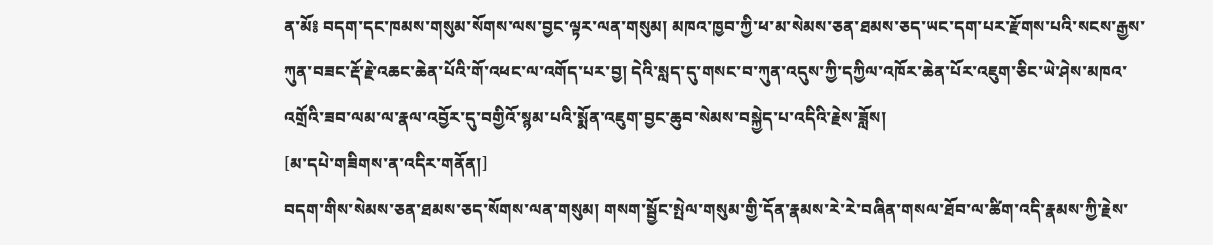ན་མོ༔ བདག་དང་ཁམས་གསུམ་སོགས་ལས་བྱང་ལྟར་ལན་གསུམ། མཁའ་ཁྱབ་ཀྱི་ཕ་མ་སེམས་ཅན་ཐམས་ཅད་ཡང་དག་པར་རྫོགས་པའི་སངས་རྒྱས་ཀུན་བཟང་རྡོ་རྗེ་འཆང་ཆེན་པོའི་གོ་འཕང་ལ་འགོད་པར་བྱ། དེའི་སླད་དུ་གསང་བ་ཀུན་འདུས་ཀྱི་དཀྱིལ་འཁོར་ཆེན་པོར་འཇུག་ཅིང་ཡེ་ཤེས་མཁའ་འགྲོའི་ཟབ་ལམ་ལ་རྣལ་འབྱོར་དུ་བགྱིའོ་སྙམ་པའི་སྨོན་འཇུག་བྱང་ཆུབ་སེམས་བསྐྱེད་པ་འདིའི་རྗེས་ཟློས།
[མ་དཔེ་གཟིགས་ན་འདིར་གནོན།]
བདག་གིས་སེམས་ཅན་ཐམས་ཅད་སོགས་ལན་གསུམ། གསག་སྦྱོང་སྤེལ་གསུམ་གྱི་དོན་རྣམས་རེ་རེ་བཞིན་གསལ་ཐོབ་ལ་ཚིག་འདི་རྣམས་ཀྱི་རྗེས་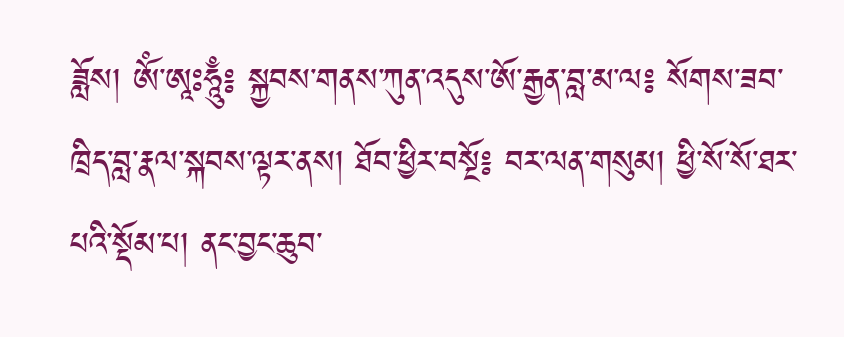ཟློས། ཨོཾ་ཨཱཿཧཱུྃ༔ སྐྱབས་གནས་ཀུན་འདུས་ཨོ་རྒྱན་བླ་མ་ལ༔ སོགས་ཟབ་ཁྲིད་བླ་རྣལ་སྐབས་ལྟར་ནས། ཐོབ་ཕྱིར་བསྔོ༔ བར་ལན་གསུམ། ཕྱི་སོ་སོ་ཐར་པའི་སྡོམ་པ། ནང་བྱང་ཆུབ་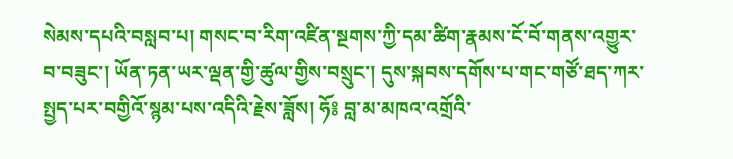སེམས་དཔའི་བསླབ་པ། གསང་བ་རིག་འཛིན་སྔགས་ཀྱི་དམ་ཚིག་རྣམས་ངོ་བོ་གནས་འགྱུར་བ་བཟུང་། ཡོན་ཏན་ཡར་ལྡན་གྱི་ཚུལ་གྱིས་བསྲུང་། དུས་སྐབས་དགོས་པ་གང་གཙོ་ཐད་ཀར་སྤྱད་པར་བགྱིའོ་སྙམ་པས་འདིའི་རྗེས་ཟློས། ཧོ༔ བླ་མ་མཁའ་འགྲོའི་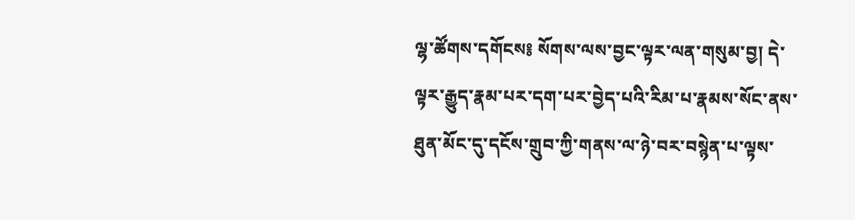ལྷ་ཚོགས་དགོངས༔ སོགས་ལས་བྱང་ལྟར་ལན་གསུམ་བྱ། དེ་ལྟར་རྒྱུད་རྣམ་པར་དག་པར་བྱེད་པའི་རིམ་པ་རྣམས་སོང་ནས་ཐུན་མོང་དུ་དངོས་གྲུབ་ཀྱི་གནས་ལ་ཉེ་བར་བསྙེན་པ་ལྟས་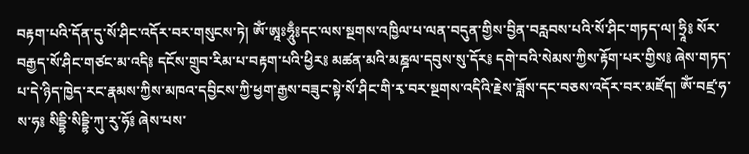བརྟག་པའི་དོན་དུ་སོ་ཤིང་འདོར་བར་གསུངས་ཏེ། ཨོཾ་ཨཱཿཧཱུྃ༔དང་ལས་སྔགས་འཁྱིལ་པ་ལན་བདུན་གྱིས་བྱིན་བརླབས་པའི་སོ་ཤིང་གཏད་ལ། ཧྲཱི༔ སོར་བརྒྱད་སོ་ཤིང་གཙང་མ་འདི༔ དངོས་གྲུབ་རིམ་པ་བརྟག་པའི་ཕྱིར༔ མཚན་མའི་མཎྜལ་དབུས་སུ་དོར༔ དགེ་བའི་སེམས་ཀྱིས་རྟོག་པར་གྱིས༔ ཞེས་གཏད་པ་དེ་ཉིད་ཁྱེད་རང་རྣམས་ཀྱིས་མཁའ་དབྱིངས་ཀྱི་ཕྱག་རྒྱས་བཟུང་སྟེ་སོ་ཤིང་གི་རྭ་བར་སྔགས་འདིའི་རྗེས་ཟློས་དང་བཅས་འདོར་བར་མཛོད། ཨོཾ་བཛྲ་ཧ་ས་ཧ༔ སིདྡྷི་སིདྡྷི་ཀུ་རུ་ཧོ༔ ཞེས་པས་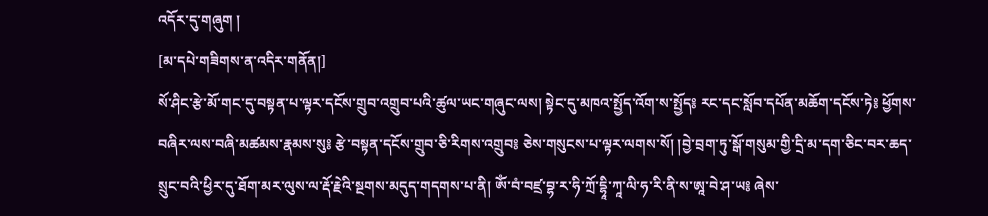འདོར་དུ་གཞུག །
[མ་དཔེ་གཟིགས་ན་འདིར་གནོན།]
སོ་ཤིང་རྩེ་མོ་གང་དུ་བསྟན་པ་ལྟར་དངོས་གྲུབ་འགྲུབ་པའི་ཚུལ་ཡང་གཞུང་ལས། སྟེང་དུ་མཁའ་སྤྱོད་འོག་ས་སྤྱོད༔ རང་དང་སློབ་དཔོན་མཆོག་དངོས་ཏེ༔ ཕྱོགས་བཞིར་ལས་བཞི་མཚམས་རྣམས་སུ༔ རྩེ་བསྟན་དངོས་གྲུབ་ཅི་རིགས་འགྲུབ༔ ཅེས་གསུངས་པ་ལྟར་ལགས་སོ། །བྱེ་བྲག་ཏུ་སྒོ་གསུམ་གྱི་དྲི་མ་དག་ཅིང་བར་ཆད་སྲུང་བའི་ཕྱིར་དུ་ཐོག་མར་ལུས་ལ་རྡོ་རྗེའི་སྔགས་མདུད་གདགས་པ་ནི། ཨོཾ་བཾ་བཛྲ་བྷ་ར་ཧི་ཀྲོ་དྷཱི་ཀཱ་ལི་ཧ་རི་ནི་ས་ཨཱ་བེ་ཤ་ཡ༔ ཞེས་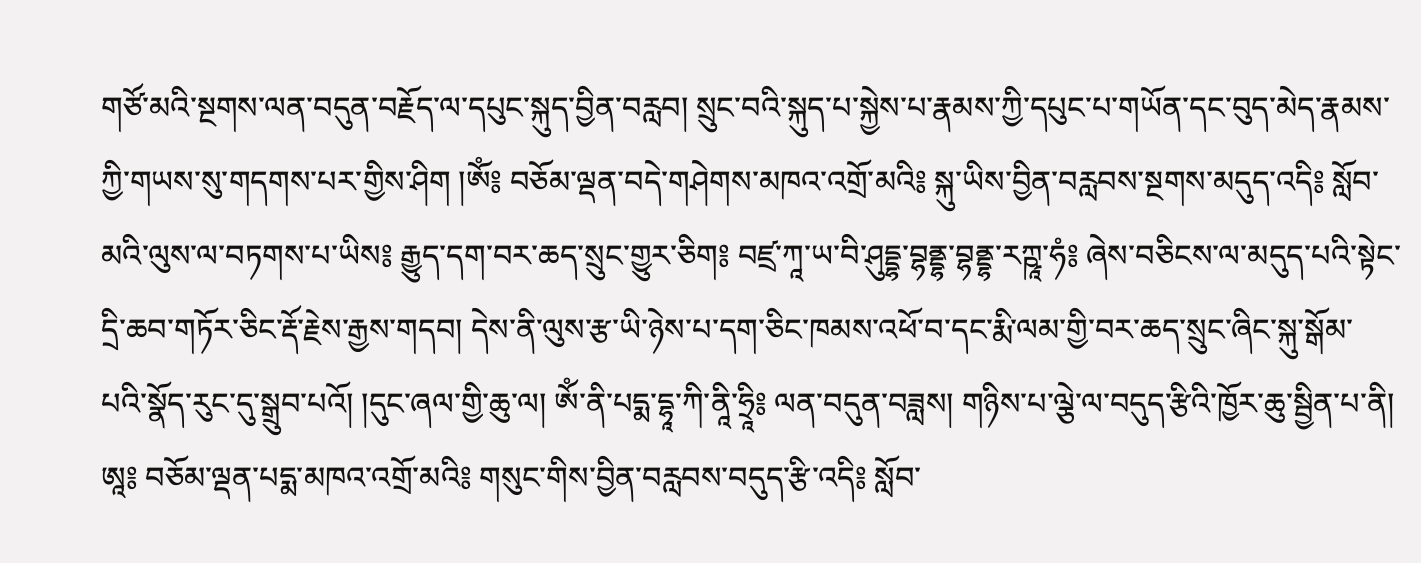གཙོ་མའི་སྔགས་ལན་བདུན་བརྗོད་ལ་དཔུང་སྐུད་བྱིན་བརླབ། སྲུང་བའི་སྐུད་པ་སྐྱེས་པ་རྣམས་ཀྱི་དཔུང་པ་གཡོན་དང་བུད་མེད་རྣམས་ཀྱི་གཡས་སུ་གདགས་པར་གྱིས་ཤིག །ཨོཾ༔ བཅོམ་ལྡན་བདེ་གཤེགས་མཁའ་འགྲོ་མའི༔ སྐུ་ཡིས་བྱིན་བརླབས་སྔགས་མདུད་འདི༔ སློབ་མའི་ལུས་ལ་བཏགས་པ་ཡིས༔ རྒྱུད་དག་བར་ཆད་སྲུང་གྱུར་ཅིག༔ བཛྲ་ཀཱ་ཡ་བི་ཤུདྡྷ་བྷནྡྷ་བྷནྡྷ་རཀྵཱ་ཧཾ༔ ཞེས་བཅིངས་ལ་མདུད་པའི་སྟེང་དྲི་ཆབ་གཏོར་ཅིང་རྡོ་རྗེས་རྒྱས་གདབ། དེས་ནི་ལུས་རྩ་ཡི་ཉེས་པ་དག་ཅིང་ཁམས་འཕོ་བ་དང་རྨི་ལམ་གྱི་བར་ཆད་སྲུང་ཞིང་སྐུ་སྒོམ་པའི་སྣོད་རུང་དུ་སྒྲུབ་པའོ། །དུང་ཞལ་གྱི་ཆུ་ལ། ཨོཾ་ནི་པདྨ་དྷཱ་ཀི་ནཱི་ཧྲཱི༔ ལན་བདུན་བཟླས། གཉིས་པ་ལྕེ་ལ་བདུད་རྩིའི་ཁྱོར་ཆུ་སྦྱིན་པ་ནི། ཨཱ༔ བཅོམ་ལྡན་པདྨ་མཁའ་འགྲོ་མའི༔ གསུང་གིས་བྱིན་བརླབས་བདུད་རྩི་འདི༔ སློབ་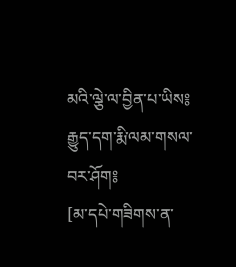མའི་ལྕེ་ལ་བྱིན་པ་ཡིས༔ རྒྱུད་དག་རྨི་ལམ་གསལ་བར་ཤོག༔
[མ་དཔེ་གཟིགས་ན་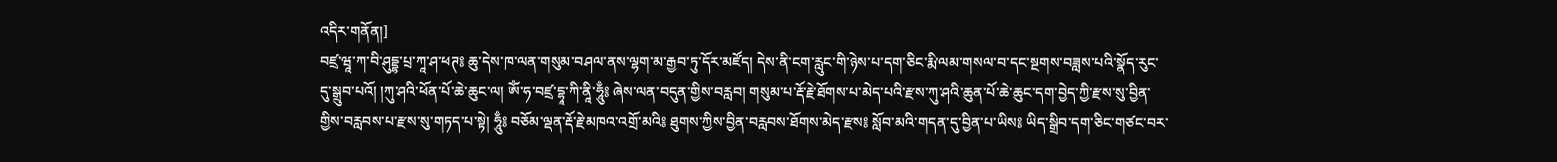འདིར་གནོན།]
བཛྲ་ཝཱ་ཀ་བི་ཤུདྡྷ་པྲ་ཀཱ་ཤ་ཕཊ༔ ཆུ་དེས་ཁ་ལན་གསུམ་བཤལ་ནས་ལྷག་མ་རྒྱབ་ཏུ་དོར་མཛོད། དེས་ནི་ངག་རླུང་གི་ཉེས་པ་དག་ཅིང་རྨི་ལམ་གསལ་བ་དང་སྔགས་བཟླས་པའི་སྣོད་རུང་དུ་སྒྲུབ་པའོ། །ཀུ་ཤའི་ཕོན་པོ་ཆེ་ཆུང་ལ། ཨོཾ་ཧ་བཛྲ་དྷཱ་ཀི་ནཱི་ཧཱུྃ༔ ཞེས་ལན་བདུན་གྱིས་བརླབ། གསུམ་པ་རྡོ་རྗེ་ཐོགས་པ་མེད་པའི་རྫས་ཀུ་ཤའི་ཆུན་པོ་ཆེ་ཆུང་དག་བྱེད་ཀྱི་རྫས་སུ་བྱིན་གྱིས་བརླབས་པ་རྫས་སུ་གཏད་པ་སྟེ། ཧཱུྃ༔ བཅོམ་ལྡན་རྡོ་རྗེ་མཁའ་འགྲོ་མའི༔ ཐུགས་ཀྱིས་བྱིན་བརླབས་ཐོགས་མེད་རྫས༔ སློབ་མའི་གདན་དུ་བྱིན་པ་ཡིས༔ ཡིད་སྒྲིབ་དག་ཅིང་གཙང་བར་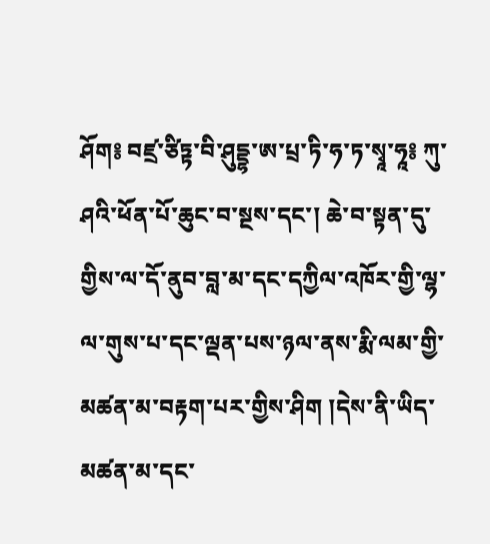ཤོག༔ བཛྲ་ཙིཏྟ་བི་ཤུདྡྷ་ཨ་པྲ་ཏི་ཧ་ཏ་སྭཱ་ཧཱ༔ ཀུ་ཤའི་ཕོན་པོ་ཆུང་བ་སྔས་དང་། ཆེ་བ་སྟན་དུ་གྱིས་ལ་དོ་ནུབ་བླ་མ་དང་དཀྱིལ་འཁོར་གྱི་ལྷ་ལ་གུས་པ་དང་ལྡན་པས་ཉལ་ནས་རྨི་ལམ་གྱི་མཚན་མ་བརྟག་པར་གྱིས་ཤིག །དེས་ནི་ཡིད་མཚན་མ་དང་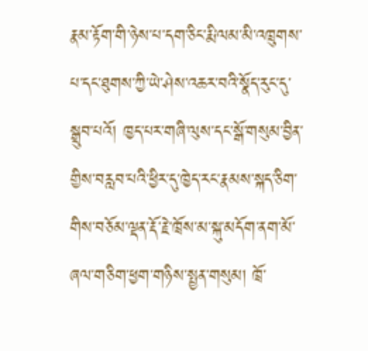རྣམ་རྟོག་གི་ཉེས་པ་དག་ཅིང་རྨི་ལམ་མི་འཁྲུགས་པ་དང་ཐུགས་ཀྱི་ཡེ་ཤེས་འཆར་བའི་སྣོད་རུང་དུ་སྒྲུབ་པའོ། ཁྱད་པར་གཞི་ལུས་དང་སྒོ་གསུམ་བྱིན་གྱིས་བརླབ་པའི་ཕྱིར་དུ་ཁྱེད་རང་རྣམས་སྐད་ཅིག་གིས་བཅོམ་ལྡན་རྡོ་རྗེ་ཁྲོས་མ་སྐུ་མདོག་ནག་མོ་ཞལ་གཅིག་ཕྱག་གཉིས་སྤྱན་གསུམ། ཁྲོ་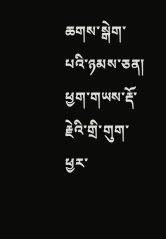ཆགས་སྒེག་པའི་ཉམས་ཅན། ཕྱག་གཡས་རྡོ་རྗེའི་གྲི་གུག་ཕྱར་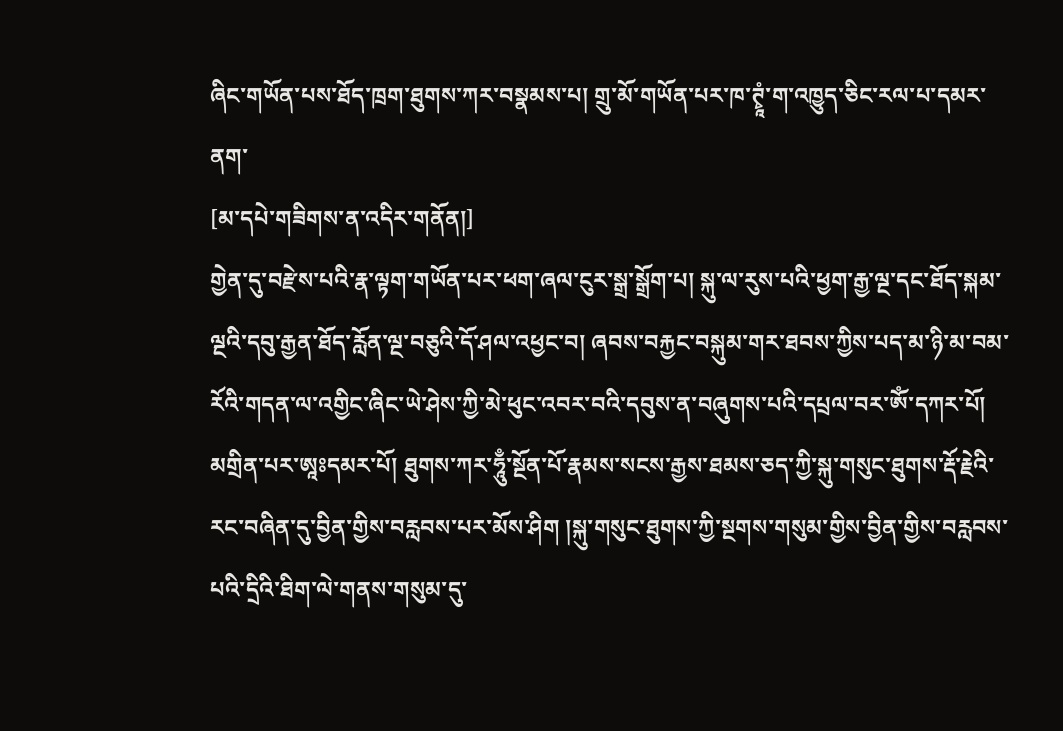ཞིང་གཡོན་པས་ཐོད་ཁྲག་ཐུགས་ཀར་བསྣམས་པ། གྲུ་མོ་གཡོན་པར་ཁ་ཊྭཱཾ་ག་འཁྱུད་ཅིང་རལ་པ་དམར་ནག་
[མ་དཔེ་གཟིགས་ན་འདིར་གནོན།]
གྱེན་དུ་བརྫེས་པའི་རྣ་ལྟག་གཡོན་པར་ཕག་ཞལ་ངུར་སྒྲ་སྒྲོག་པ། སྐུ་ལ་རུས་པའི་ཕྱག་རྒྱ་ལྔ་དང་ཐོད་སྐམ་ལྔའི་དབུ་རྒྱན་ཐོད་རློན་ལྔ་བཅུའི་དོ་ཤལ་འཕྱང་བ། ཞབས་བརྐྱང་བསྐུམ་གར་ཐབས་ཀྱིས་པད་མ་ཉི་མ་བམ་རོའི་གདན་ལ་འགྱིང་ཞིང་ཡེ་ཤེས་ཀྱི་མེ་ཕུང་འབར་བའི་དབུས་ན་བཞུགས་པའི་དཔྲལ་བར་ཨོཾ་དཀར་པོ། མགྲིན་པར་ཨཱཿདམར་པོ། ཐུགས་ཀར་ཧཱུྃ་སྔོན་པོ་རྣམས་སངས་རྒྱས་ཐམས་ཅད་ཀྱི་སྐུ་གསུང་ཐུགས་རྡོ་རྗེའི་རང་བཞིན་དུ་བྱིན་གྱིས་བརླབས་པར་མོས་ཤིག །སྐུ་གསུང་ཐུགས་ཀྱི་སྔགས་གསུམ་གྱིས་བྱིན་གྱིས་བརླབས་པའི་དྲིའི་ཐིག་ལེ་གནས་གསུམ་དུ་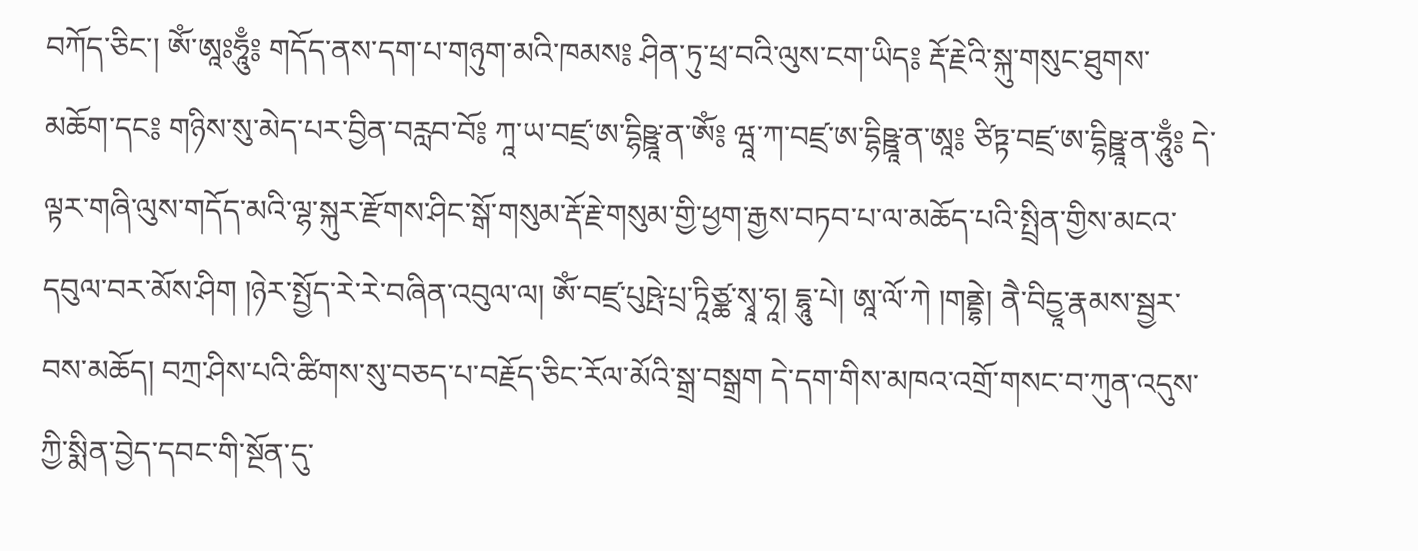བཀོད་ཅིང་། ཨོཾ་ཨཱཿཧཱུྃ༔ གདོད་ནས་དག་པ་གཉུག་མའི་ཁམས༔ ཤིན་ཏུ་ཕྲ་བའི་ལུས་ངག་ཡིད༔ རྡོ་རྗེའི་སྐུ་གསུང་ཐུགས་མཆོག་དང༔ གཉིས་སུ་མེད་པར་བྱིན་བརླབ་བོ༔ ཀཱ་ཡ་བཛྲ་ཨ་དྷིཥྛཱ་ན་ཨོཾ༔ ཝཱ་ཀ་བཛྲ་ཨ་དྷིཥྛཱ་ན་ཨཱ༔ ཙིཏྟ་བཛྲ་ཨ་དྷིཥྛཱ་ན་ཧཱུྃ༔ དེ་ལྟར་གཞི་ལུས་གདོད་མའི་ལྷ་སྐུར་རྫོགས་ཤིང་སྒོ་གསུམ་རྡོ་རྗེ་གསུམ་གྱི་ཕྱག་རྒྱས་བཏབ་པ་ལ་མཆོད་པའི་སྤྲིན་གྱིས་མངའ་དབུལ་བར་མོས་ཤིག །ཉེར་སྤྱོད་རེ་རེ་བཞིན་འབུལ་ལ། ཨོཾ་བཛྲ་པུཥྤེ་པྲ་ཏཱིཙྪ་སྭཱ་ཧཱ། དྷཱུ་པེ། ཨཱ་ལོ་ཀེ །གནྡྷེ། ནཻ་བིདྱཱ་རྣམས་སྦྱར་བས་མཆོད། བཀྲ་ཤིས་པའི་ཚིགས་སུ་བཅད་པ་བརྗོད་ཅིང་རོལ་མོའི་སྒྲ་བསྒྲག དེ་དག་གིས་མཁའ་འགྲོ་གསང་བ་ཀུན་འདུས་ཀྱི་སྨིན་བྱེད་དབང་གི་སྔོན་དུ་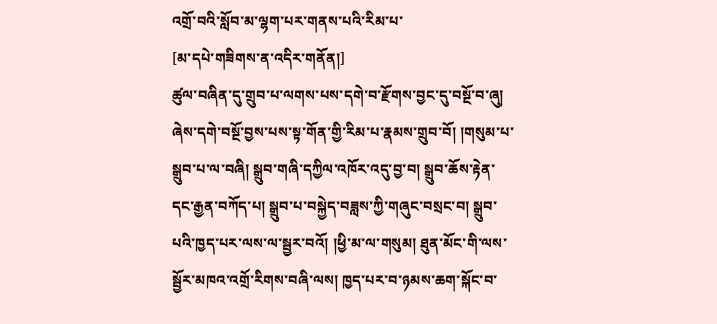འགྲོ་བའི་སློབ་མ་ལྷག་པར་གནས་པའི་རིམ་པ་
[མ་དཔེ་གཟིགས་ན་འདིར་གནོན།]
ཚུལ་བཞིན་དུ་གྲུབ་པ་ལགས་པས་དགེ་བ་རྫོགས་བྱང་དུ་བསྔོ་བ་ཞུ། ཞེས་དགེ་བསྔོ་བྱས་པས་སྟ་གོན་གྱི་རིམ་པ་རྣམས་གྲུབ་བོ། །གསུམ་པ་སྒྲུབ་པ་ལ་བཞི། སྒྲུབ་གཞི་དཀྱིལ་འཁོར་འདུ་བྱ་བ། སྒྲུབ་ཆོས་རྟེན་དང་རྒྱན་བཀོད་པ། སྒྲུབ་པ་བསྐྱེད་བཟླས་ཀྱི་གཞུང་བསྲང་བ། སྒྲུབ་པའི་ཁྱད་པར་ལས་ལ་སྦྱར་བའོ། །ཕྱི་མ་ལ་གསུམ། ཐུན་མོང་གི་ལས་སྦྱོར་མཁའ་འགྲོ་རིགས་བཞི་ལས། ཁྱད་པར་བ་ཉམས་ཆག་སྐོང་བ་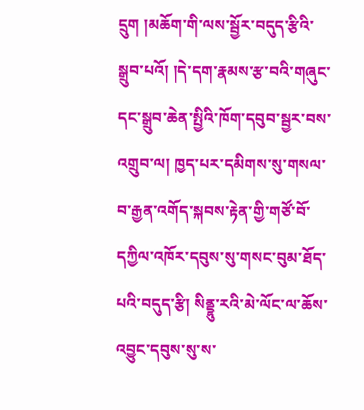དྲུག །མཆོག་གི་ལས་སྦྱོར་བདུད་རྩིའི་སྒྲུབ་པའོ། །དེ་དག་རྣམས་རྩ་བའི་གཞུང་དང་སྒྲུབ་ཆེན་སྤྱིའི་ཁོག་དབུབ་སྦྱར་བས་འགྲུབ་ལ། ཁྱད་པར་དམིགས་སུ་གསལ་བ་རྒྱན་འགོད་སྐབས་རྟེན་གྱི་གཙོ་བོ་དཀྱིལ་འཁོར་དབུས་སུ་གསང་བུམ་ཐོད་པའི་བདུད་རྩི། སིནྡྷུ་རའི་མེ་ལོང་ལ་ཆོས་འབྱུང་དབུས་སུ་ས་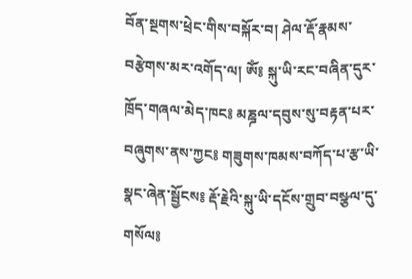བོན་སྔགས་ཕྲེང་གིས་བསྐོར་བ། ཤེལ་རྡོ་རྣམས་བརྩེགས་མར་འགོད་ལ། ཨོཾ༔ སྐུ་ཡི་རང་བཞིན་དུར་ཁྲོད་གཞལ་མེད་ཁང༔ མཎྜལ་དབུས་སུ་བརྟན་པར་བཞུགས་ནས་ཀྱང༔ གཟུགས་ཁམས་བཀོད་པ་རྩ་ཡི་སྣང་ཞེན་སྦྱོངས༔ རྡོ་རྗེའི་སྐུ་ཡི་དངོས་གྲུབ་བསྩལ་དུ་གསོལ༔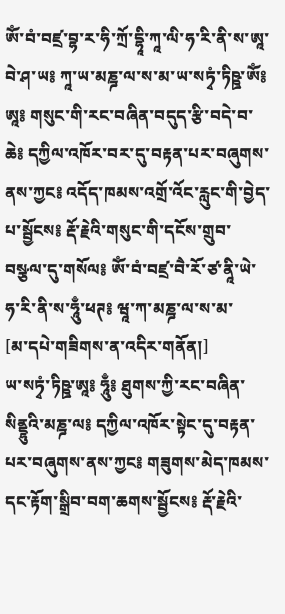ཨོཾ་བཾ་བཛྲ་བྷ་ར་ཧི་ཀྲོ་དྷཱི་ཀཱ་ལི་ཧ་རི་ནི་ས་ཨཱ་བེ་ཤ་ཡ༔ ཀཱ་ཡ་མཎྜ་ལ་ས་མ་ཡ་སཏྭཾ་ཏིཥྛ་ཨོཾ༔ ཨཱ༔ གསུང་གི་རང་བཞིན་བདུད་རྩི་བདེ་བ་ཆེ༔ དཀྱིལ་འཁོར་བར་དུ་བརྟན་པར་བཞུགས་ནས་ཀྱང༔ འདོད་ཁམས་འགྲོ་འོང་རླུང་གི་བྱེད་པ་སྦྱོངས༔ རྡོ་རྗེའི་གསུང་གི་དངོས་གྲུབ་བསྩལ་དུ་གསོལ༔ ཨོཾ་བཾ་བཛྲ་བཻ་རོ་ཙ་ནཱི་ཡེ་ཧ་རི་ནི་ས་ཧཱུྃ་ཕཊ༔ ཝཱ་ཀ་མཎྜ་ལ་ས་མ་
[མ་དཔེ་གཟིགས་ན་འདིར་གནོན།]
ཡ་སཏྭཾ་ཏིཥྛ་ཨཱ༔ ཧཱུྃ༔ ཐུགས་ཀྱི་རང་བཞིན་སིནྡྷུའི་མཎྜ་ལ༔ དཀྱིལ་འཁོར་སྟེང་དུ་བརྟན་པར་བཞུགས་ནས་ཀྱང༔ གཟུགས་མེད་ཁམས་དང་རྟོག་སྒྲིབ་བག་ཆགས་སྦྱོངས༔ རྡོ་རྗེའི་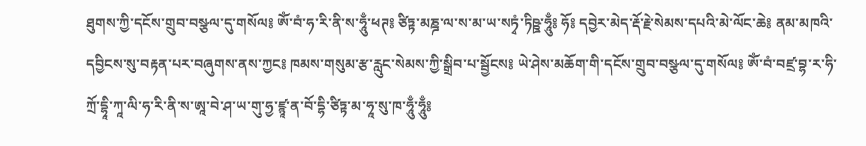ཐུགས་ཀྱི་དངོས་གྲུབ་བསྩལ་དུ་གསོལ༔ ཨོཾ་བཾ་ཧ་རི་ནི་ས་ཧཱུྃ་ཕཊ༔ ཙིཏྟ་མཎྜ་ལ་ས་མ་ཡ་སཏྭཾ་ཏིཥྛ་ཧཱུྃ༔ ཧོ༔ དབྱེར་མེད་རྡོ་རྗེ་སེམས་དཔའི་མེ་ལོང་ཆེ༔ ནམ་མཁའི་དབྱིངས་སུ་བརྟན་པར་བཞུགས་ནས་ཀྱང༔ ཁམས་གསུམ་རྩ་རླུང་སེམས་ཀྱི་སྒྲིབ་པ་སྦྱོངས༔ ཡེ་ཤེས་མཆོག་གི་དངོས་གྲུབ་བསྩལ་དུ་གསོལ༔ ཨོཾ་བཾ་བཛྲ་བྷ་ར་ཧི་ཀྲོ་དྷཱི་ཀཱ་ལི་ཧ་རི་ནི་ས་ཨཱ་བེ་ཤ་ཡ་གུ་ཧྱ་ཛྙཱ་ན་བོ་དྷི་ཙིཏྟ་མ་ཧཱ་སུ་ཁ་ཧཱུྃ་ཧཱུྃ༔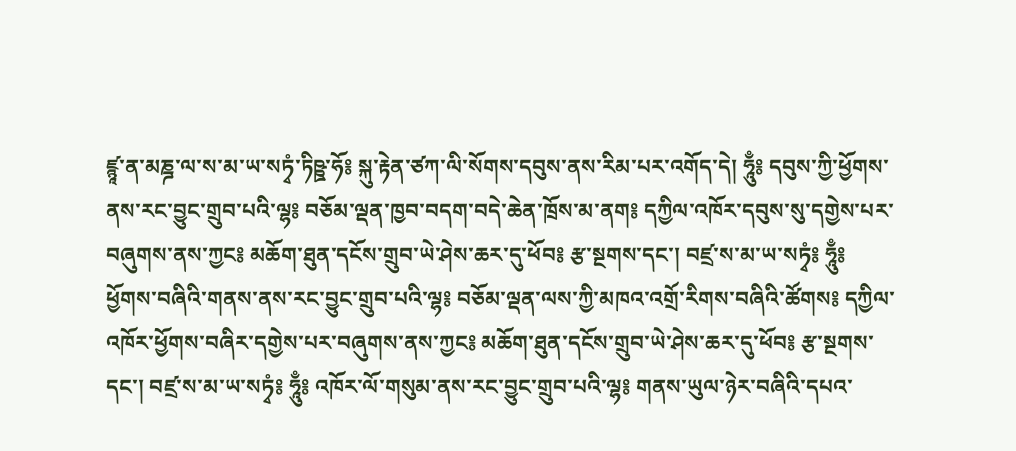ཛྙཱ་ན་མཎྜ་ལ་ས་མ་ཡ་སཏྭཾ་ཏིཥྛ་ཧོ༔ སྐུ་རྟེན་ཙཀ་ལི་སོགས་དབུས་ནས་རིམ་པར་འགོད་དེ། ཧཱུྃ༔ དབུས་ཀྱི་ཕྱོགས་ནས་རང་བྱུང་གྲུབ་པའི་ལྷ༔ བཅོམ་ལྡན་ཁྱབ་བདག་བདེ་ཆེན་ཁྲོས་མ་ནག༔ དཀྱིལ་འཁོར་དབུས་སུ་དགྱེས་པར་བཞུགས་ནས་ཀྱང༔ མཆོག་ཐུན་དངོས་གྲུབ་ཡེ་ཤེས་ཆར་དུ་ཕོབ༔ རྩ་སྔགས་དང་། བཛྲ་ས་མ་ཡ་སཏྭཾ༔ ཧཱུྃ༔ ཕྱོགས་བཞིའི་གནས་ནས་རང་བྱུང་གྲུབ་པའི་ལྷ༔ བཅོམ་ལྡན་ལས་ཀྱི་མཁའ་འགྲོ་རིགས་བཞིའི་ཚོགས༔ དཀྱིལ་འཁོར་ཕྱོགས་བཞིར་དགྱེས་པར་བཞུགས་ནས་ཀྱང༔ མཆོག་ཐུན་དངོས་གྲུབ་ཡེ་ཤེས་ཆར་དུ་ཕོབ༔ རྩ་སྔགས་དང་། བཛྲ་ས་མ་ཡ་སཏྭཾ༔ ཧཱུྃ༔ འཁོར་ལོ་གསུམ་ནས་རང་བྱུང་གྲུབ་པའི་ལྷ༔ གནས་ཡུལ་ཉེར་བཞིའི་དཔའ་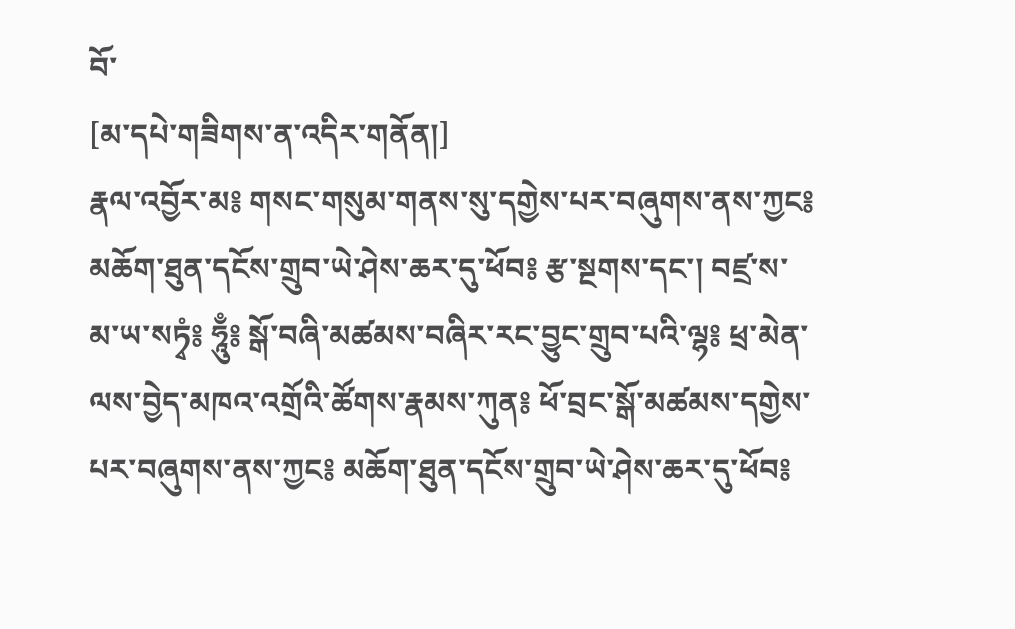བོ་
[མ་དཔེ་གཟིགས་ན་འདིར་གནོན།]
རྣལ་འབྱོར་མ༔ གསང་གསུམ་གནས་སུ་དགྱེས་པར་བཞུགས་ནས་ཀྱང༔ མཆོག་ཐུན་དངོས་གྲུབ་ཡེ་ཤེས་ཆར་དུ་ཕོབ༔ རྩ་སྔགས་དང་། བཛྲ་ས་མ་ཡ་སཏྭཾ༔ ཧཱུྃ༔ སྒོ་བཞི་མཚམས་བཞིར་རང་བྱུང་གྲུབ་པའི་ལྷ༔ ཕྲ་མེན་ལས་བྱེད་མཁའ་འགྲོའི་ཚོགས་རྣམས་ཀུན༔ ཕོ་བྲང་སྒོ་མཚམས་དགྱེས་པར་བཞུགས་ནས་ཀྱང༔ མཆོག་ཐུན་དངོས་གྲུབ་ཡེ་ཤེས་ཆར་དུ་ཕོབ༔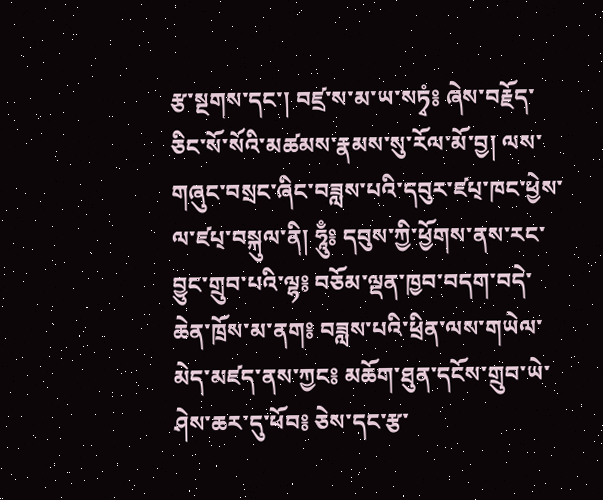རྩ་སྔགས་དང་། བཛྲ་ས་མ་ཡ་སཏྭཾ༔ ཞེས་བརྗོད་ཅིང་སོ་སོའི་མཚམས་རྣམས་སུ་རོལ་མོ་བྱ། ལས་གཞུང་བསྲང་ཞིང་བཟླས་པའི་དབུར་ཛཔ྄་ཁང་ཕྱེས་ལ་ཛཔ྄་བསྐུལ་ནི། ཧཱུྃ༔ དབུས་ཀྱི་ཕྱོགས་ནས་རང་བྱུང་གྲུབ་པའི་ལྷ༔ བཅོམ་ལྡན་ཁྱབ་བདག་བདེ་ཆེན་ཁྲོས་མ་ནག༔ བཟླས་པའི་ཕྲིན་ལས་གཡེལ་མེད་མཛད་ནས་ཀྱང༔ མཆོག་ཐུན་དངོས་གྲུབ་ཡེ་ཤེས་ཆར་དུ་ཕོབ༔ ཅེས་དང་རྩ་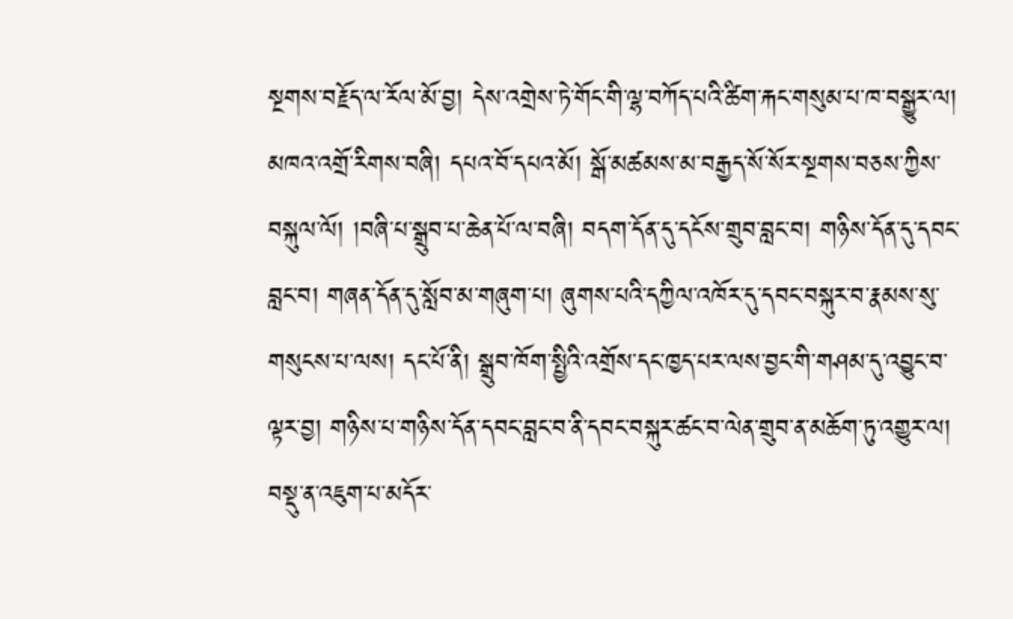སྔགས་བརྗོད་ལ་རོལ་མོ་བྱ། དེས་འགྲེས་ཏེ་གོང་གི་ལྷ་བཀོད་པའི་ཚིག་རྐང་གསུམ་པ་ཁ་བསྒྱུར་ལ། མཁའ་འགྲོ་རིགས་བཞི། དཔའ་བོ་དཔའ་མོ། སྒོ་མཚམས་མ་བརྒྱད་སོ་སོར་སྔགས་བཅས་ཀྱིས་བསྐུལ་ལོ། །བཞི་པ་སྒྲུབ་པ་ཆེན་པོ་ལ་བཞི། བདག་དོན་དུ་དངོས་གྲུབ་བླང་བ། གཉིས་དོན་དུ་དབང་བླང་བ། གཞན་དོན་དུ་སློབ་མ་གཞུག་པ། ཞུགས་པའི་དཀྱིལ་འཁོར་དུ་དབང་བསྐུར་བ་རྣམས་སུ་གསུངས་པ་ལས། དང་པོ་ནི། སྒྲུབ་ཁོག་སྤྱིའི་འགྲོས་དང་ཁྱད་པར་ལས་བྱང་གི་གཤམ་དུ་འབྱུང་བ་ལྟར་བྱ། གཉིས་པ་གཉིས་དོན་དབང་བླང་བ་ནི་དབང་བསྐུར་ཚང་བ་ལེན་གྲུབ་ན་མཆོག་ཏུ་འགྱུར་ལ། བསྡུ་ན་འཇུག་པ་མདོར་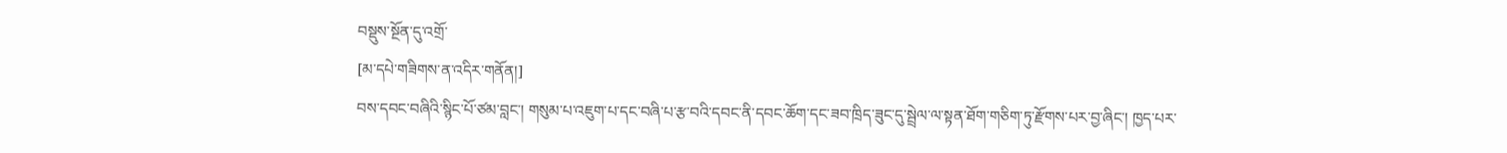བསྡུས་སྔོན་དུ་འགྲོ་
[མ་དཔེ་གཟིགས་ན་འདིར་གནོན།]
བས་དབང་བཞིའི་སྙིང་པོ་ཙམ་བླང་། གསུམ་པ་འཇུག་པ་དང་བཞི་པ་རྩ་བའི་དབང་ནི་དབང་ཆོག་དང་ཟབ་ཁྲིད་ཟུང་དུ་སྦྲེལ་ལ་སྟན་ཐོག་གཅིག་ཏུ་རྫོགས་པར་བྱ་ཞིང་། ཁྱད་པར་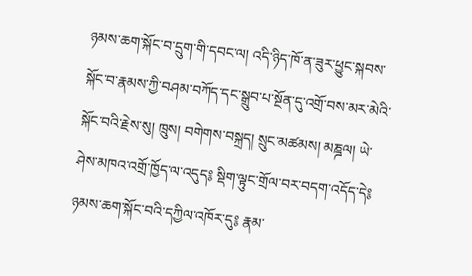ཉམས་ཆག་སྐོང་བ་དྲུག་གི་དབང་ལ། འདི་ཉིད་ཁོ་ན་ཟུར་ཕྱུང་སྐབས་སྐོང་བ་རྣམས་ཀྱི་བཤམ་བཀོད་དང་སྒྲུབ་པ་སྔོན་དུ་འགྲོ་བས་མར་མེའི་སྐོང་བའི་རྗེས་སུ། ཁྲུས། བགེགས་བསྐྲད། སྲུང་མཚམས། མཎྜལ། ཡེ་ཤེས་མཁའ་འགྲོ་ཁྱོད་ལ་འདུད༔ སྡིག་ལྟུང་གྲོལ་བར་བདག་འདོད་དེ༔ ཉམས་ཆག་སྐོང་བའི་དཀྱིལ་འཁོར་དུ༔ རྣམ་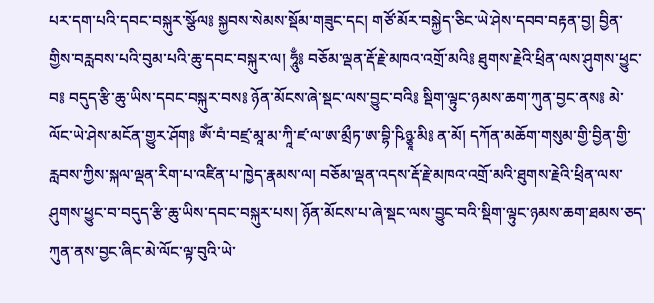པར་དག་པའི་དབང་བསྐུར་སྩོལ༔ སྐྱབས་སེམས་སྡོམ་གཟུང་དང། གཙོ་མོར་བསྐྱེད་ཅིང་ཡེ་ཤེས་དབབ་བརྟན་བྱ། བྱིན་གྱིས་བརླབས་པའི་བུམ་པའི་ཆུ་དབང་བསྐུར་ལ། ཧཱུྃ༔ བཅོམ་ལྡན་རྡོ་རྗེ་མཁའ་འགྲོ་མའི༔ ཐུགས་རྗེའི་ཕྲིན་ལས་ཤུགས་ཕྱུང་བ༔ བདུད་རྩི་ཆུ་ཡིས་དབང་བསྐུར་བས༔ ཉོན་མོངས་ཞེ་སྡང་ལས་བྱུང་བའི༔ སྡིག་ལྟུང་ཉམས་ཆག་ཀུན་བྱང་ནས༔ མེ་ལོང་ཡེ་ཤེས་མངོན་གྱུར་ཤོག༔ ཨོཾ་བཾ་བཛྲ་མཱ་མ་ཀཱི་ཛ་ལ་ཨ་མྲྀཏ་ཨ་བྷི་ཥིཉྩཱ་མི༔ ན་མོ། དཀོན་མཆོག་གསུམ་གྱི་བྱིན་གྱི་རླབས་ཀྱིས་སྐལ་ལྡན་རིག་པ་འཛིན་པ་ཁྱེད་རྣམས་ལ། བཅོམ་ལྡན་འདས་རྡོ་རྗེ་མཁའ་འགྲོ་མའི་ཐུགས་རྗེའི་ཕྲིན་ལས་ཤུགས་ཕྱུང་བ་བདུད་རྩི་ཆུ་ཡིས་དབང་བསྐུར་པས། ཉོན་མོངས་པ་ཞེ་སྡང་ལས་བྱུང་བའི་སྡིག་ལྟུང་ཉམས་ཆག་ཐམས་ཅད་ཀུན་ནས་བྱང་ཞིང་མེ་ལོང་ལྟ་བུའི་ཡེ་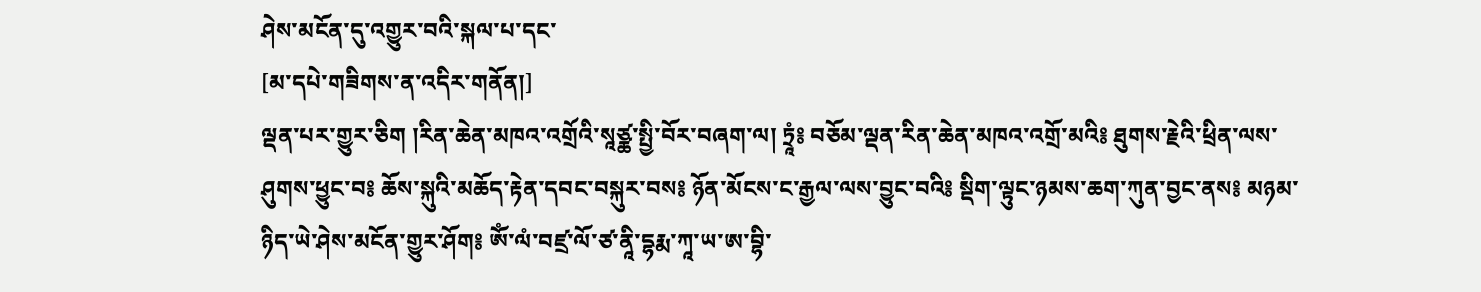ཤེས་མངོན་དུ་འགྱུར་བའི་སྐལ་པ་དང་
[མ་དཔེ་གཟིགས་ན་འདིར་གནོན།]
ལྡན་པར་གྱུར་ཅིག །རིན་ཆེན་མཁའ་འགྲོའི་སཱཙྪ་སྤྱི་བོར་བཞག་ལ། ཏྲཱཾ༔ བཅོམ་ལྡན་རིན་ཆེན་མཁའ་འགྲོ་མའི༔ ཐུགས་རྗེའི་ཕྲིན་ལས་ཤུགས་ཕྱུང་བ༔ ཆོས་སྐུའི་མཆོད་རྟེན་དབང་བསྐུར་བས༔ ཉོན་མོངས་ང་རྒྱལ་ལས་བྱུང་བའི༔ སྡིག་ལྟུང་ཉམས་ཆག་ཀུན་བྱང་ནས༔ མཉམ་ཉིད་ཡེ་ཤེས་མངོན་གྱུར་ཤོག༔ ཨོཾ་ལཾ་བཛྲ་ལོ་ཙ་ནཱི་དྷརྨ་ཀཱ་ཡ་ཨ་བྷི་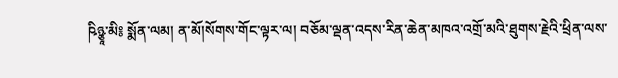ཥིཉྩཱ་མི༔ སྨོན་ལམ། ན་མོ།སོགས་གོང་ལྟར་ལ། བཅོམ་ལྡན་འདས་རིན་ཆེན་མཁའ་འགྲོ་མའི་ཐུགས་རྗེའི་ཕྲིན་ལས་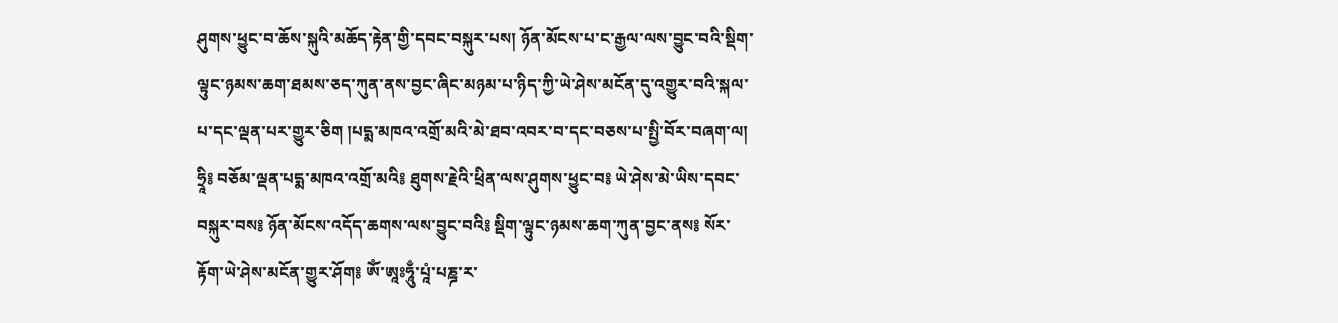ཤུགས་ཕྱུང་བ་ཆོས་སྐུའི་མཆོད་རྟེན་གྱི་དབང་བསྐུར་པས། ཉོན་མོངས་པ་ང་རྒྱལ་ལས་བྱུང་བའི་སྡིག་ལྟུང་ཉམས་ཆག་ཐམས་ཅད་ཀུན་ནས་བྱང་ཞིང་མཉམ་པ་ཉིད་ཀྱི་ཡེ་ཤེས་མངོན་དུ་འགྱུར་བའི་སྐལ་པ་དང་ལྡན་པར་གྱུར་ཅིག །པདྨ་མཁའ་འགྲོ་མའི་མེ་ཐབ་འབར་བ་དང་བཅས་པ་སྤྱི་བོར་བཞག་ལ། ཧྲཱི༔ བཅོམ་ལྡན་པདྨ་མཁའ་འགྲོ་མའི༔ ཐུགས་རྗེའི་ཕྲིན་ལས་ཤུགས་ཕྱུང་བ༔ ཡེ་ཤེས་མེ་ཡིས་དབང་བསྐུར་བས༔ ཉོན་མོངས་འདོད་ཆགས་ལས་བྱུང་བའི༔ སྡིག་ལྟུང་ཉམས་ཆག་ཀུན་བྱང་ནས༔ སོར་རྟོག་ཡེ་ཤེས་མངོན་གྱུར་ཤོག༔ ཨོཾ་ཨཱཿཧཱུྃ་པཱཾ་པཎྜ་ར་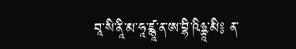བཱ་སི་ནཱི་མ་ཧཱ་ཛྙཱ་ན་ཨ་བྷི་ཥིཉྩཱ་མི༔ ན་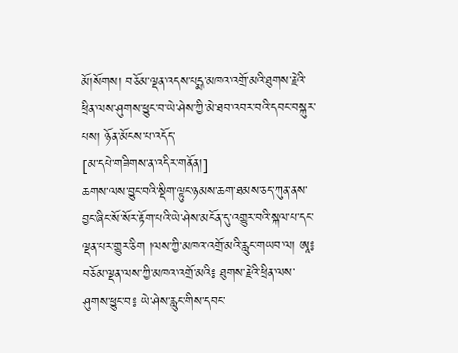མོ།སོགས། བཅོམ་ལྡན་འདས་པདྨ་མཁའ་འགྲོ་མའི་ཐུགས་རྗེའི་ཕྲིན་ལས་ཤུགས་ཕྱུང་བ་ཡེ་ཤེས་ཀྱི་མེ་ཐབ་འབར་བའི་དབང་བསྐུར་པས། ཉོན་མོངས་པ་འདོད་
[མ་དཔེ་གཟིགས་ན་འདིར་གནོན།]
ཆགས་ལས་བྱུང་བའི་སྡིག་ལྟུང་ཉམས་ཆག་ཐམས་ཅད་ཀུན་ནས་བྱང་ཞིང་སོ་སོར་རྟོག་པའི་ཡེ་ཤེས་མངོན་དུ་འགྱུར་བའི་སྐལ་པ་དང་ལྡན་པར་གྱུར་ཅིག །ལས་ཀྱི་མཁའ་འགྲོ་མའི་རླུང་གཡབ་ལ། ཨཱ༔ བཅོམ་ལྡན་ལས་ཀྱི་མཁའ་འགྲོ་མའི༔ ཐུགས་རྗེའི་ཕྲིན་ལས་ཤུགས་ཕྱུང་བ༔ ཡེ་ཤེས་རླུང་གིས་དབང་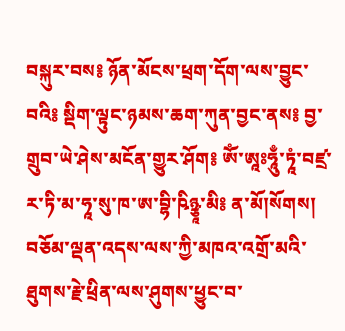བསྐུར་བས༔ ཉོན་མོངས་ཕྲག་དོག་ལས་བྱུང་བའི༔ སྡིག་ལྟུང་ཉམས་ཆག་ཀུན་བྱང་ནས༔ བྱ་གྲུབ་ཡེ་ཤེས་མངོན་གྱུར་ཤོག༔ ཨོཾ་ཨཱཿཧཱུྃ་ཏཱཾ་བཛྲ་ར་ཏི་མ་ཧཱ་སུ་ཁ་ཨ་བྷི་ཥིཉྩཱ་མི༔ ན་མོ།སོགས། བཅོམ་ལྡན་འདས་ལས་ཀྱི་མཁའ་འགྲོ་མའི་ཐུགས་རྗེ་ཕྲིན་ལས་ཤུགས་ཕྱུང་བ་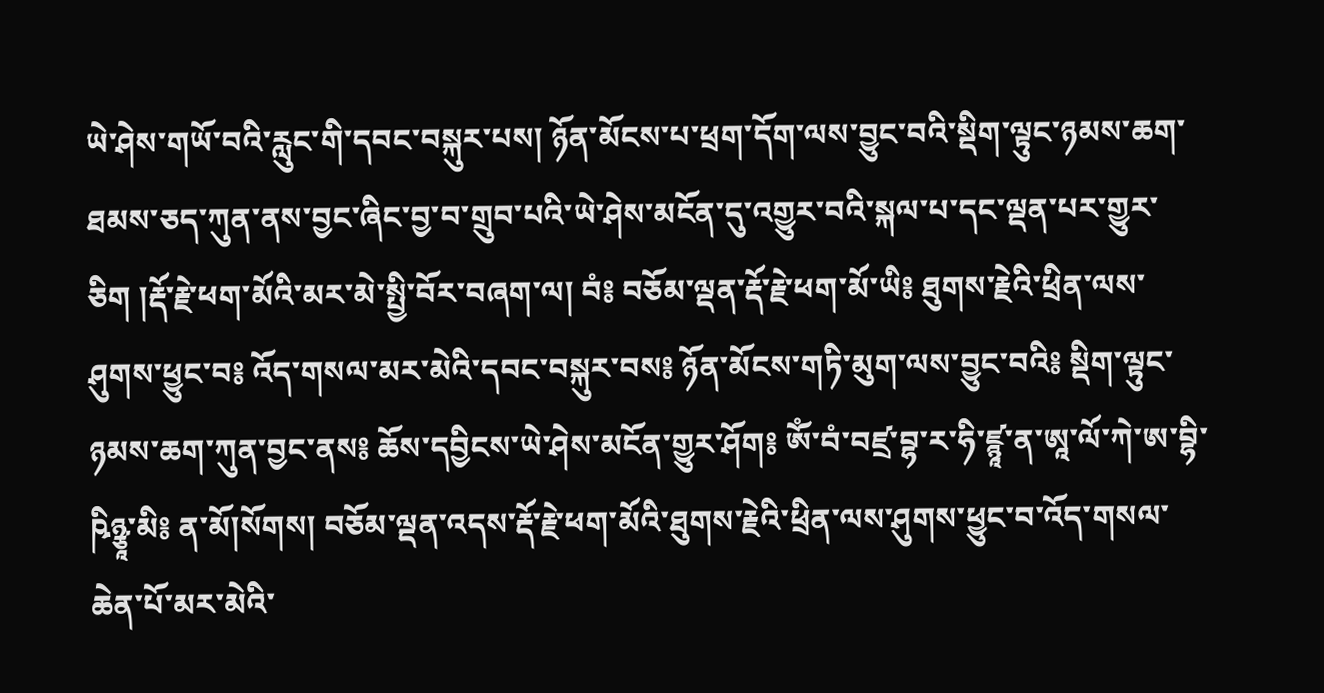ཡེ་ཤེས་གཡོ་བའི་རླུང་གི་དབང་བསྐུར་པས། ཉོན་མོངས་པ་ཕྲག་དོག་ལས་བྱུང་བའི་སྡིག་ལྟུང་ཉམས་ཆག་ཐམས་ཅད་ཀུན་ནས་བྱང་ཞིང་བྱ་བ་གྲུབ་པའི་ཡེ་ཤེས་མངོན་དུ་འགྱུར་བའི་སྐལ་པ་དང་ལྡན་པར་གྱུར་ཅིག །རྡོ་རྗེ་ཕག་མོའི་མར་མེ་སྤྱི་བོར་བཞག་ལ། བཾ༔ བཅོམ་ལྡན་རྡོ་རྗེ་ཕག་མོ་ཡི༔ ཐུགས་རྗེའི་ཕྲིན་ལས་ཤུགས་ཕྱུང་བ༔ འོད་གསལ་མར་མེའི་དབང་བསྐུར་བས༔ ཉོན་མོངས་གཏི་མུག་ལས་བྱུང་བའི༔ སྡིག་ལྟུང་ཉམས་ཆག་ཀུན་བྱང་ནས༔ ཆོས་དབྱིངས་ཡེ་ཤེས་མངོན་གྱུར་ཤོག༔ ཨོཾ་བཾ་བཛྲ་བྷ་ར་ཧི་ཛྙཱ་ན་ཨཱ་ལོ་ཀེ་ཨ་བྷི་ཥིཉྩཱ་མི༔ ན་མོ།སོགས། བཅོམ་ལྡན་འདས་རྡོ་རྗེ་ཕག་མོའི་ཐུགས་རྗེའི་ཕྲིན་ལས་ཤུགས་ཕྱུང་བ་འོད་གསལ་ཆེན་པོ་མར་མེའི་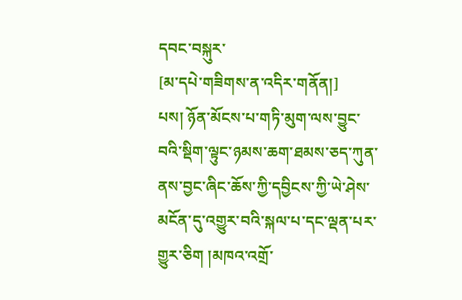དབང་བསྐུར་
[མ་དཔེ་གཟིགས་ན་འདིར་གནོན།]
པས། ཉོན་མོངས་པ་གཏི་མུག་ལས་བྱུང་བའི་སྡིག་ལྟུང་ཉམས་ཆག་ཐམས་ཅད་ཀུན་ནས་བྱང་ཞིང་ཆོས་ཀྱི་དབྱིངས་ཀྱི་ཡེ་ཤེས་མངོན་དུ་འགྱུར་བའི་སྐལ་པ་དང་ལྡན་པར་གྱུར་ཅིག །མཁའ་འགྲོ་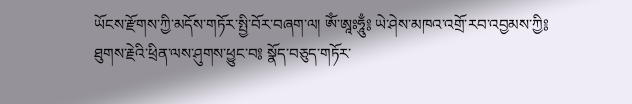ཡོངས་རྫོགས་ཀྱི་མདོས་གཏོར་སྤྱི་བོར་བཞག་ལ། ཨོཾ་ཨཱཿཧཱུྃ༔ ཡེ་ཤེས་མཁའ་འགྲོ་རབ་འབྱམས་ཀྱི༔ ཐུགས་རྗེའི་ཕྲིན་ལས་ཤུགས་ཕྱུང་བ༔ སྣོད་བཅུད་གཏོར་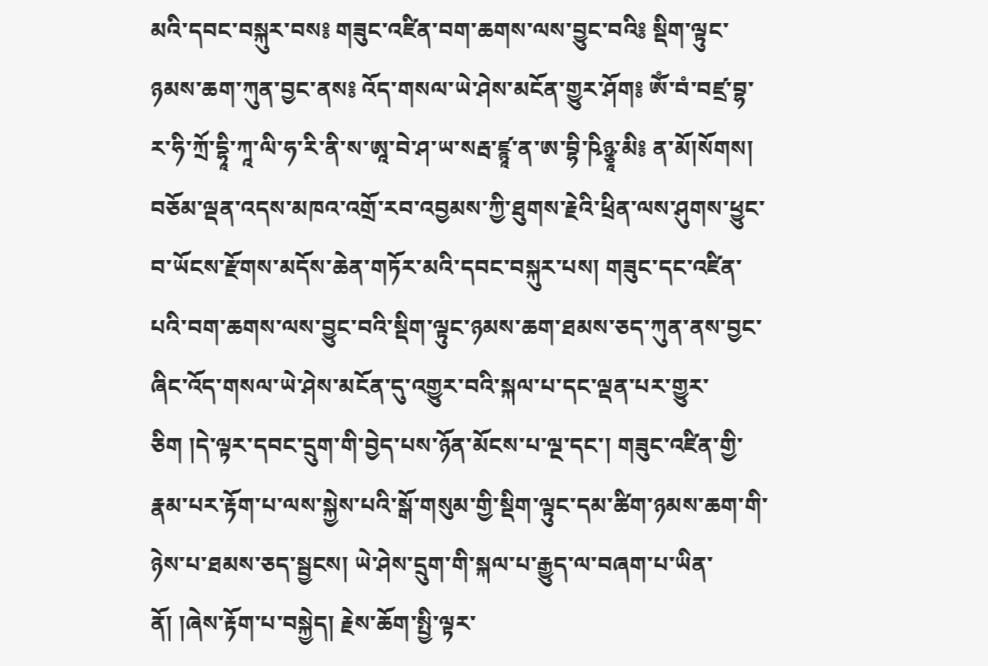མའི་དབང་བསྐུར་བས༔ གཟུང་འཛིན་བག་ཆགས་ལས་བྱུང་བའི༔ སྡིག་ལྟུང་ཉམས་ཆག་ཀུན་བྱང་ནས༔ འོད་གསལ་ཡེ་ཤེས་མངོན་གྱུར་ཤོག༔ ཨོཾ་བཾ་བཛྲ་བྷ་ར་ཧི་ཀྲོ་དྷཱི་ཀཱ་ལི་ཧ་རི་ནི་ས་ཨཱ་བེ་ཤ་ཡ་སརྦ་ཛྙཱ་ན་ཨ་བྷི་ཥིཉྩཱ་མི༔ ན་མོ།སོགས། བཅོམ་ལྡན་འདས་མཁའ་འགྲོ་རབ་འབྱམས་ཀྱི་ཐུགས་རྗེའི་ཕྲིན་ལས་ཤུགས་ཕྱུང་བ་ཡོངས་རྫོགས་མདོས་ཆེན་གཏོར་མའི་དབང་བསྐུར་པས། གཟུང་དང་འཛིན་པའི་བག་ཆགས་ལས་བྱུང་བའི་སྡིག་ལྟུང་ཉམས་ཆག་ཐམས་ཅད་ཀུན་ནས་བྱང་ཞིང་འོད་གསལ་ཡེ་ཤེས་མངོན་དུ་འགྱུར་བའི་སྐལ་པ་དང་ལྡན་པར་གྱུར་ཅིག །དེ་ལྟར་དབང་དྲུག་གི་བྱེད་པས་ཉོན་མོངས་པ་ལྔ་དང་། གཟུང་འཛིན་གྱི་རྣམ་པར་རྟོག་པ་ལས་སྐྱེས་པའི་སྒོ་གསུམ་གྱི་སྡིག་ལྟུང་དམ་ཚིག་ཉམས་ཆག་གི་ཉེས་པ་ཐམས་ཅད་སྦྱངས། ཡེ་ཤེས་དྲུག་གི་སྐལ་པ་རྒྱུད་ལ་བཞག་པ་ཡིན་ནོ། །ཞེས་རྟོག་པ་བསྐྱེད། རྗེས་ཆོག་སྤྱི་ལྟར་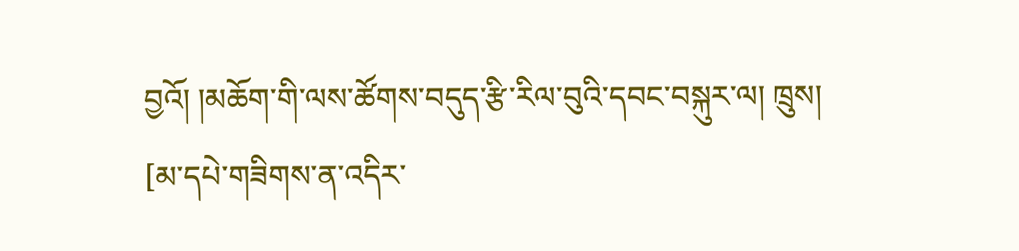བྱའོ། །མཆོག་གི་ལས་ཚོགས་བདུད་རྩི་རིལ་བུའི་དབང་བསྐུར་ལ། ཁྲུས།
[མ་དཔེ་གཟིགས་ན་འདིར་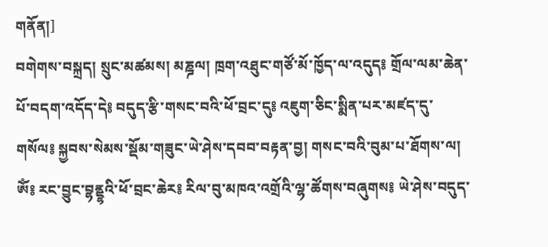གནོན།]
བགེགས་བསྐྲད། སྲུང་མཚམས། མཎྜལ། ཁྲག་འཐུང་གཙོ་མོ་ཁྱོད་ལ་འདུད༔ གྲོལ་ལམ་ཆེན་པོ་བདག་འདོད་དེ༔ བདུད་རྩི་གསང་བའི་ཕོ་བྲང་དུ༔ འཇུག་ཅིང་སྨིན་པར་མཛད་དུ་གསོལ༔ སྐྱབས་སེམས་སྡོམ་གཟུང་ཡེ་ཤེས་དབབ་བརྟན་བྱ། གསང་བའི་བུམ་པ་ཐོགས་ལ། ཨོཾ༔ རང་བྱུང་བྷནྡྷའི་ཕོ་བྲང་ཆེར༔ རིལ་བུ་མཁའ་འགྲོའི་ལྷ་ཚོགས་བཞུགས༔ ཡེ་ཤེས་བདུད་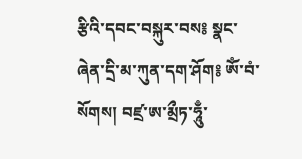རྩིའི་དབང་བསྐུར་བས༔ སྣང་ཞེན་དྲི་མ་ཀུན་དག་ཤོག༔ ཨོཾ་བཾ་སོགས། བཛྲ་ཨ་མྲྀཏ་ཧཱུྃ་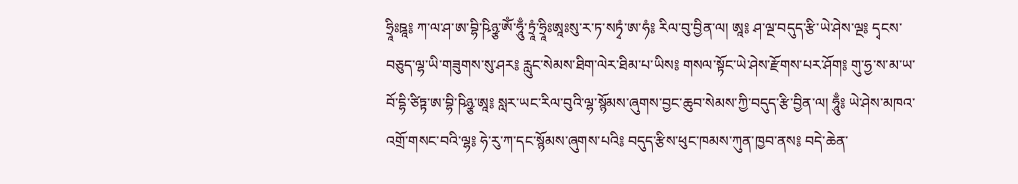ཧྲཱིཿཋཱ༔ ཀ་ལ་ཤ་ཨ་བྷི་ཥིཉྩ་ཨོཾ་ཧཱུྃ་ཏྲཱཾ་ཧྲཱིཿཨཱཿསུ་ར་ཏ་སཏྭཾ་ཨ་ཧཾ༔ རིལ་བུ་བྱིན་ལ། ཨཱ༔ ཤ་ལྔ་བདུད་རྩི་ཡེ་ཤེས་ལྔ༔ དྭངས་བཅུད་ལྷ་ཡི་གཟུགས་སུ་ཤར༔ རླུང་སེམས་ཐིག་ལེར་ཐིམ་པ་ཡིས༔ གསལ་སྟོང་ཡེ་ཤེས་རྫོགས་པར་ཤོག༔ གུ་ཧྱ་ས་མ་ཡ་བོ་དྷི་ཙིཏྟ་ཨ་བྷི་ཥིཉྩ་ཨཱ༔ སླར་ཡང་རིལ་བུའི་ལྷ་སྙོམས་ཞུགས་བྱང་ཆུབ་སེམས་ཀྱི་བདུད་རྩི་བྱིན་ལ། ཧཱུྃ༔ ཡེ་ཤེས་མཁའ་འགྲོ་གསང་བའི་ལྷ༔ ཧེ་རུ་ཀ་དང་སྙོམས་ཞུགས་པའི༔ བདུད་རྩིས་ཕུང་ཁམས་ཀུན་ཁྱབ་ནས༔ བདེ་ཆེན་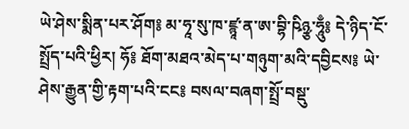ཡེ་ཤེས་སྨིན་པར་ཤོག༔ མ་ཧཱ་སུ་ཁ་ཛྙཱ་ན་ཨ་བྷི་ཥིཉྩ་ཧཱུྃ༔ དེ་ཉིད་ངོ་སྤྲོད་པའི་ཕྱིར། ཧོ༔ ཐོག་མཐའ་མེད་པ་གཉུག་མའི་དབྱིངས༔ ཡེ་ཤེས་རྒྱུན་གྱི་རྟག་པའི་ངང༔ བསལ་བཞག་སྤྲོ་བསྡུ་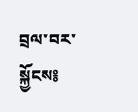བྲལ་བར་སྐྱོངས༔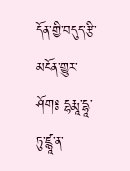དོན་གྱི་བདུད་རྩི་མངོན་གྱུར་ཤོག༔ དྷརྨཱ་དྷཱ་ཏུ་ཛྙཱ་ན་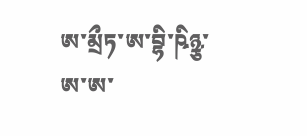ཨ་མྲྀཏ་ཨ་བྷི་ཥིཉྩ་ཨ་ཨ་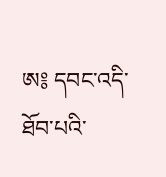ཨ༔ དབང་འདི་ཐོབ་པའི་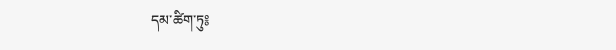དམ་ཚིག་ཏུ༔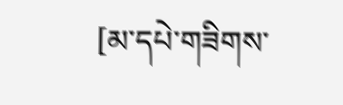[མ་དཔེ་གཟིགས་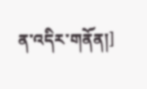ན་འདིར་གནོན།]